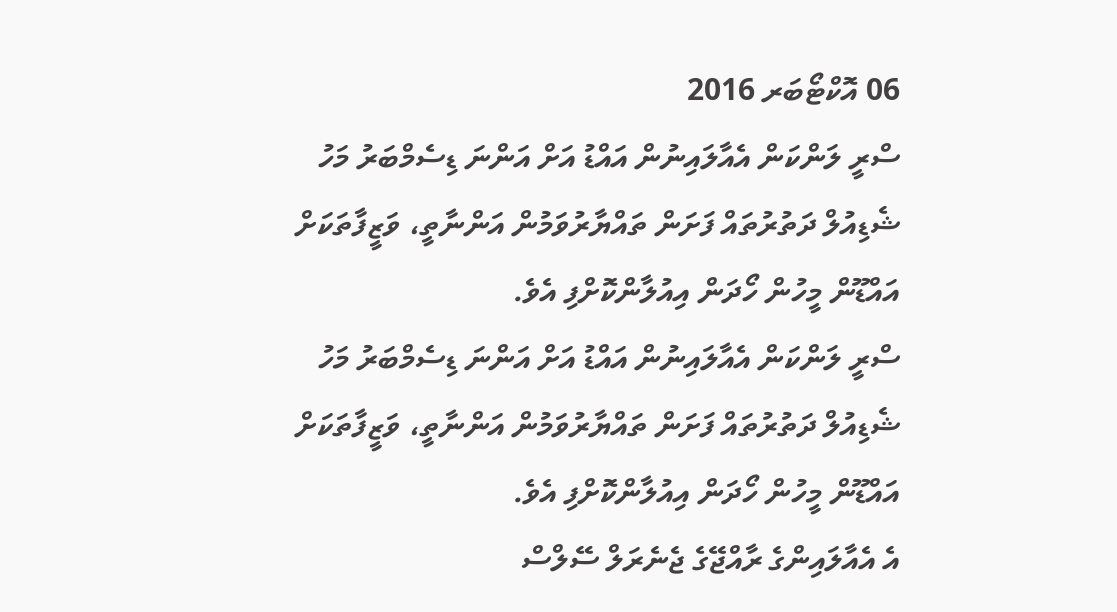06 އޮކްޓޯބަރ 2016
ސްރީ ލަންކަން އެއާލައިނުން އައްޑު އަށް އަންނަ ޑިސެމްބަރު މަހު ޝެޑިއުލް ދަތުރުތައް ފަށަން ތައްޔާރުވަމުން އަންނާތީ، ވަޒީފާތަކަށް އައްޑޫން މީހުން ހޯދަން އިއުލާންކޮށްފި އެވެ.
ސްރީ ލަންކަން އެއާލައިނުން އައްޑު އަށް އަންނަ ޑިސެމްބަރު މަހު ޝެޑިއުލް ދަތުރުތައް ފަށަން ތައްޔާރުވަމުން އަންނާތީ، ވަޒީފާތަކަށް އައްޑޫން މީހުން ހޯދަން އިއުލާންކޮށްފި އެވެ.
އެ އެއާލައިންގެ ރާއްޖޭގެ ޖެނެރަލް ސޭލްސް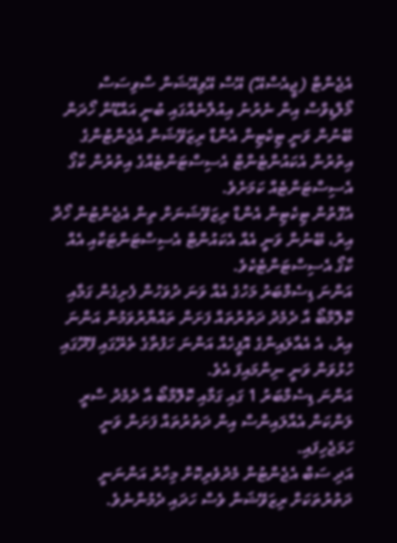އެޖެންޓް (ޖީއެސްއޭ) އޭސް އޭވިއޭޝަން ސާވިސަސް މޯލްޑިވްސް އިން ނެރުނު އިއުލާނެއްގައި ބުނީ އައްޑޫން ހޯދަން ބޭނުން ވަނީ ޓިކެޓިން އެންޑް ރިޒަވޭޝަން އެޖެންޓުންގެ އިތުރުން އެކައުންޓެންޓް އެސިސްޓަންޓެއްގެ އިތުރުން ކާގޯ އެސިސްޓަންޓެއް ކަމަށެވެ.
އެގޮތުން ޓިކެޓިން އެންޑް ރިޒަވޭޝަނަށް ތިން އެޖެންޓުން ހޯދާ އިރު، ބޭނުން ވަނީ އެއް އެކައުންޓް އެސިސްޓަންޓަކާއި އެއް ކާގޯ އެސިސްޓަންޓެކެވެ.
އަންނަ ޑިސެމްބަރު މަހުގެ އެއް ވަނަ ދުވަހުން ފެށިގެން ގަމާއި ކޮލޮމްބޯ އާ ދެމެދު ދަތުރުތައް ފަށަން ތައްޔާރުވަމުން އަންނަ އިރު، އެ އެއާލައިންގެ އޮފީހެއް އަންނަ ހަފުތާގެ ތެރޭގައި ފޭދޫގައި ހުޅުވަން ވަނީ ނިންމައިފަ އެވެ.
އަންނަ ޑިސެމްބަރު 1 ގައި ގަމާއި ކޮލޮމްބޯ އާ ދެމެދު ސްރީ ލަންކަން އެއާލައިންސް އިން ދަތުރުތައް ފަށަން ވަނީ ހަމަޖެހިފައި.
އަދި ސަބް އެޖެންޓުން މެދުވެރިކޮށް މިހާރު އަންނަނީ ދަތުރުތަކަށް ރިޒަވޭޝަން ވެސް ހަދައި ދެމުންނެވެ.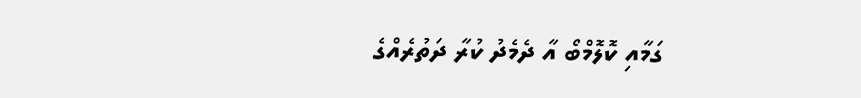ގަމާއި ކޮލޮމްބޯ އާ ދެމެދު ކުރާ ދަތުރެއްގެ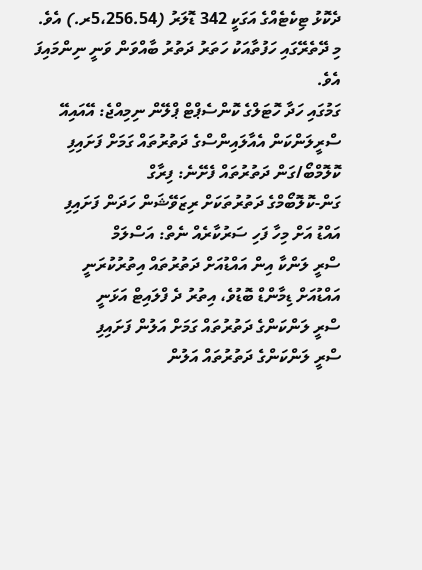ދެކޮޅު ޓިކެޓެއްގެ އަގަކީ 342 ޑޮލަރު (5،256.54ރ.) އެވެ.
މި ދޭތެރޭގައި ހަފުތާއަކު ހަތަރު ދަތުރު ބާއްވަން ވަނީ ނިންމައިފަ އެވެ.
ގަމުގައި ހަދާ ހޮޓަލްގެ ކޮންސެޕްޓް ޕްލޭން ނިމިއްޖެ: އޭއައިއޭ
ސްރީލަންކަން އެއާލައިންސްގެ ދަތުރުތައް ގަމަށް ފަށައިފި
ކޮލޮމްބޯ/ގަން ދަތުރުތައް ފެށޭނެ: ފިރާގް
ގަން-ކޮލޮބޯމްގެ ދަތުރުތަކަށް ރިޒަވޭޝަން ހަދަން ފަށައިފި
އައްޑު އަށް މިހާ ފަހި ސަރުކާރެއް ނެތް: އަސްލަމް
ސްރީ ލަންކާ އިން އައްޑުއަށް ދަތުރުތައް އިތުރުކުރަނީ
އައްޑުއަށް ޑިމާންޑް ބޮޑުވެ، އިތުރު ދެ ފްލައިޓް އަޅަނީ
ސްރީ ލަންކަންގެ ދަތުރުތައް ގަމަށް އަލުން ފަށައިފި
ސްރީ ލަންކަންގެ ދަތުރުތައް އަލުން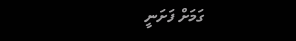ގަމަށް ފަށަނީ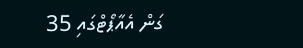ގަން އެއާޕޯޓްގައި 35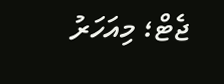ޖެޓް؛ މިއަހަރު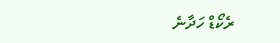ރެކޯޑް ހަދާނެ